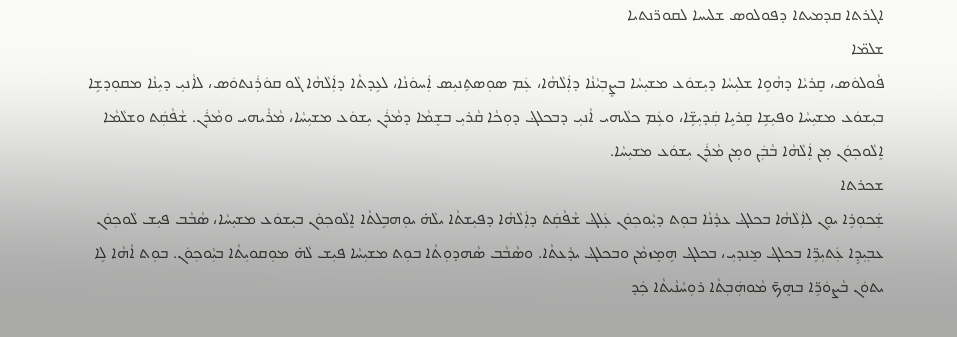ܐܓܪܬ‌ܐ ܩܕܡܝܬ‌ܐ ܕܦܘܠܘܣ ܫܠܝܚܐ ܠܩܘܪ̈ܢܬܝܐ
ܫܠܡ̈ܐ
ܦܵܘܠܘܿܣ، ܩܸܪܝܵܐ ܕܗܵܘܹܐ ܫܠܝܼܚܵܐ ܕܝܼܫܘܿܥ ܡܫܝܼܚܵܐ ܒܨܸܒ݂ܝܵܢܵܐ ܕܐܲܠܵܗܵܐ، ܥܲܡ ܣܘܼܣܬܹܢܝܼܣ ܐܲܚܘܿܢܵܐ، ܠܥܹܕܬܵ‌ܐ ܕܐܲܠܵܗܵܐ ܓܵܘ ܩܘܿܪܲܢܬܘܿܣ، ܠܐܵܢܝܼ ܕܝܼܢܵܐ ܡܩܘܼܕܫܹܐ ܒܝܼܫܘܿܥ ܡܫܝܼܚܵܐ ܘܦܝܼܫܹܐ ܩܸܪܝܹܐ ܩܲܕܝܼܫܹ̈ܐ، ܘܥܲܡ ܟܠܵܝܗ‌ܝ ܐܵܢܝܼ ܕܒܟܠܔ ܕܘܼܟܵܐ ܩܵܪܝܼ ܒܫܸܡܵܐ ܕܡܵܪܲܢ ܝܼܫܘܿܥ ܡܫܝܼܚܵܐ، ܡܵܪܵܝܗ‌ܝ ܘܡܵܪܲܢ. ܫܵܦܵܩܲܬ ܘܫܠܵܡܵܐ ܐܸܠܵܘܟ݂ܘܿܢ ܡ̣ܢ ܐܲܠܵܗܵܐ ܒܵܒܲܢ ܘܡ̣ܢ ܡܵܪܲܢ ܝܼܫܘܿܥ ܡܫܝܼܚܵܐ.
ܫܟܪܬ‌ܐ
ܫܲܟܘܼܪܹܐ ܝܘܸܢ ܠܐܲܠܵܗܵܐ ܒܟܠܔ ܥܕܵܢܵܐ ܒܘܼܬ ܕܝܼܵܘܟ݂ܘܿܢ ܥܲܠܔ ܫܵܦܵܩܲܬ ܕܐܲܠܵܗܵܐ ܕܦܝܼܫܬܵ‌ܐ ܝܠܵܗ̇ ܝܘܼܗܒܹܠܬܵ‌ܐ ܐܸܠܵܘܟ݂ܘܿܢ ܒܝܼܫܘܿܥ ܡܫܝܼܚܵܐ، ܣܵܒܵܒ ܦܝܼܫ ܠܵܘܟ݂ܘܿܢ ܥܒ݂ܝܼܕܹܐ ܥܲܬܝܼܪܹ̈ܐ ܒܟܠܔ ܡܸܢܕܝܼ، ܒܟܠܔ ܗܹܡܸܙܡܵܢ ܘܒܟܠܔ ܝܕܵܥܬܵ‌ܐ. ܘܣܵܒܵܒ ܣܵܗܕܘܼܬܵ‌ܐ ܒܘܼܬ ܡܫܝܼܚܵܐ ܦܝܼܫ ܠܵܗ̇ ܡܘܼܩܘܝܼܬܵ‌ܐ ܒܝܼܵܘܟ݂ܘܿܢ. ܒܘܼܬ ܐܵܗܵܐ ܠܹܐ ܝܬܘܿܢ ܒܵܨܘܿܪܹ̈ܐ ܒܗܸܟ̃ ܡܵܘܗܲܒ݂ܬܵ‌ܐ ܪܘܼܚܵܢܵܝܬܵ‌ܐ ܟܲܕ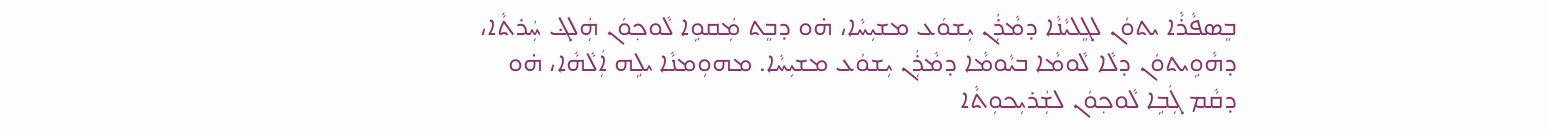ܒܸܣܦܵܪܵܐ ܝܬܘܿܢ ܠܓܸܠܝܵܢܵܐ ܕܡܵܪܲܢ ܝܼܫܘܿܥ ܡܫܝܼܚܵܐ، ܗ̇ܘ ܕܒܸܬ ܡܲܩܘܹܐ ܠܵܘܟ݂ܘܿܢ ܗܲܠܔ ܚܲܪܬܵ‌ܐ، ܕܗܵܘܹܝܬܘܿܢ ܕܠܵܐ ܠܵܘܡܵܐ ܒܝܵܘܡܵܐ ܕܡܵܪܲܢ ܝܼܫܘܿܥ ܡܫܝܼܚܵܐ. ܡܗܘܼܡܢܵܐ ܝܠܹܗ ܐܲܠܵܗܵܐ، ܗ̇ܘ ܕܩܵܡ ܓܲܒܹܐ ܠܵܘܟ݂ܘܿܢ ܠܫܲܪܝܼܟܘܼܬܵ‌ܐ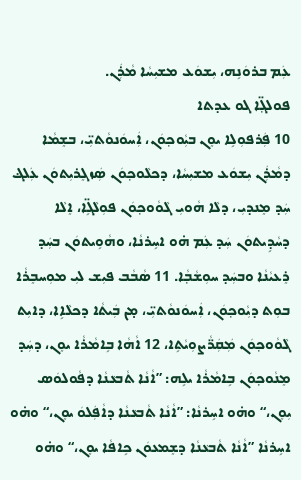ܥܲܡ ܒܪܘܿܢܹܗ، ܝܼܫܘܿܥ ܡܫܝܼܚܵܐ ܡܵܪܲܢ.
ܦܘܠܓ݂̈ܐ ܓܘ ܥܕܬ‌ܐ
10 ܦܲܪܦܘܼܠܹܐ ܝܘܸܢ ܒܝܼܵܘܟ݂ܘܿܢ، ܐܲܚܘܿܢܘܵܬ‌ܝܼ̈، ܒܫܸܡܵܐ ܕܡܵܪܲܢ ܝܼܫܘܿܥ ܡܫܝܼܚܵܐ، ܕܟܠܵܘܟ݂ܘܿܢ ܣܲܙܓܸܪܝܼܬܘܿܢ ܥܲܠܔ ܚܲܕ ܡܸܢܕܝܼ، ܕܠܵܐ ܗܵܘܝܼ ܓܵܘܵܘܟ݂ܘܿܢ ܦܘܼܠܵܓܹ̈ܐ، ܐܸܠܵܐ ܕܚܵܕܹܝܬܘܿܢ ܚܲܕ ܥܲܡ ܗ̇ܘ ܐܚܹܪܢܵܐ، ܘܗܵܘܹܝܬܘܿܢ ܒܚܲܕ ܪܸܥܝܵܢܵܐ ܘܒܚܲܕ ܚܘܼܫܵܒ݂ܵܐ. 11 ܣܵܒܵܒ ܦܝܼܫ ܠܝܼ ܡܘܼܚܒܸܪܵܐ ܒܘܼܬ ܕܝܼܵܘܟ݂ܘܿܢ، ܐܲܚܘܿܢܘܵܬ‌ܝܼ̈، ܡ̣ܢ ܒܲܝܬܵ‌ܐ ܕܟܠܵܐܹܐ، ܕܐܝܼܬ ܓܵܘܵܘܟ݂ܘܿܢ ܡܲܩܲܪ̈ܵܨܘܼܝܵܬܹ‌ܐ، 12 ܐܵܗܵܐ ܒܹܐܡܵܪܵܐ ܝܘܸܢ، ܕܚܲܕ ܡܸܢܵܘܟ݂ܘܿܢ ܒܹܐܡܵܪܵܐ ܝܠܹܗ: ”ܐܵܢܵܐ ܬܵܒܥܵܢܵܐ ܕܦܵܘܠܘܿܣ ܝܼܘܸܢ،“ ܘܗ̇ܘ ܐܚܹܪܢܵܐ: ”ܐܵܢܵܐ ܬܵܒܥܵܢܵܐ ܕܐܵܦܲܠܘܿ ܝܘܸܢ،“ ܘܗ̇ܘ ܐܚܹܪܢܵܐ ”ܐܵܢܵܐ ܬܵܒܥܵܢܵܐ ܕܫܸܡܥܘܿܢ ܟܹܐܦܵܐ ܝܘܸܢ،“ ܘܗ̇ܘ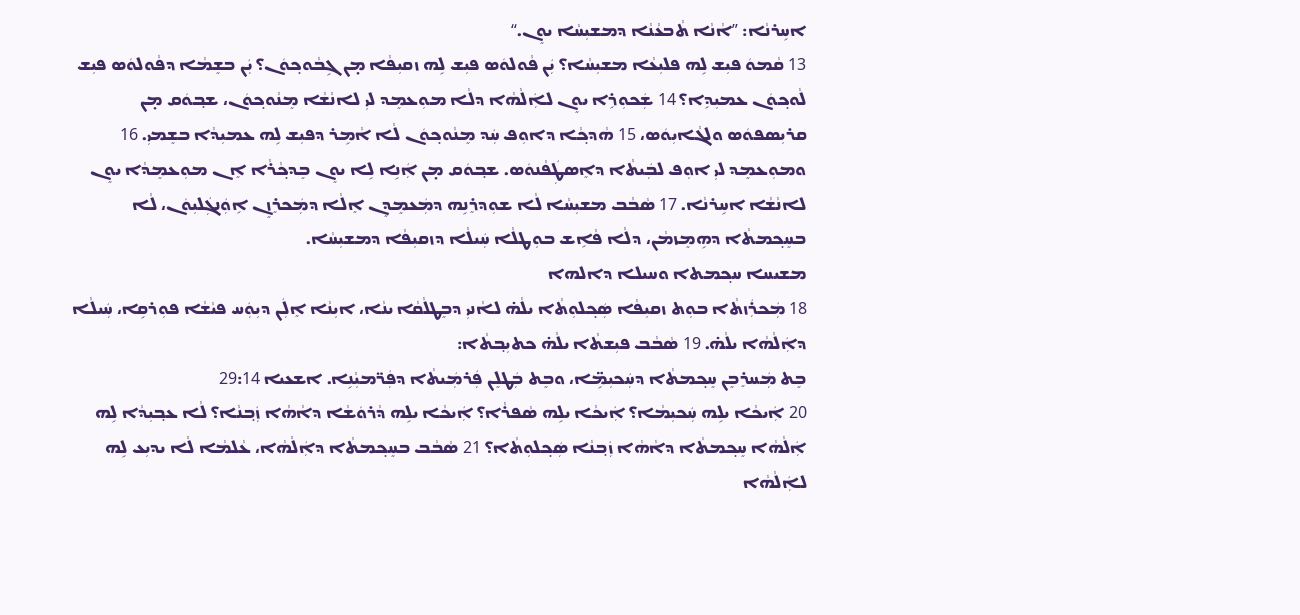ܐܚܹܪܢܵܐ: ”ܐܵܢܵܐ ܬܵܒܥܵܢܵܐ ܕܡܫܝܼܚܵܐ ܝܘܸܢ.“
13 ܩܵܡܘܿ ܦܝܼܫ ܠܹܗ ܦܠܝܼܥܵܐ ܡܫܝܼܚܵܐ؟ ܝܲܢ ܦܵܘܠܘܿܣ ܦܝܼܫ ܠܹܗ ܙܩܝܼܦܵܐ ܡ̣ܢ ܓܹܒܵܘܟ݂ܘܿܢ؟ ܝܲܢ ܒܫܸܡܵܐ ܕܦܵܘܠܘܿܣ ܦܝܼܫ ܠܵܘܟ݂ܘܿܢ ܥܡܝܼܕܹܐ؟ 14 ܫܲܟܘܼܪܹܐ ܝܘܸܢ ܠܐܲܠܵܗܵܐ ܕܠܵܐ ܡܘܼܥܡܸܕ ܠܝܼ ܠܐܢܵܫܵܐ ܡܸܢܵܘܟ݂ܘܿܢ، ܫܒ݂ܘܿܩ ܡ̣ܢ ܩܪܝܼܣܦܘܿܣ ܘܠܓܵܐܝܼܘܿܣ، 15 ܗܵܕܟ݂ܵܐ ܕܐܘܼܦ ܚܲܕ ܡܸܢܵܘܟ݂ܘܿܢ ܠܵܐ ܐܵܡܹܪ ܕܦܝܼܫ ܠܹܗ ܥܡܝܼܕܵܐ ܒܫܸܡܝܼ. 16 ܘܡܘܼܥܡܸܕ ܠܝܼ ܐܘܼܦ ܠܒܲܝܬܵ‌ܐ ܕܐܸܣܛܲܦܵܢܘܿܣ. ܫܒ݂ܘܿܩ ܡ̣ܢ ܐܲܢܹܐ ܠܹܐ ܝܘܸܢ ܒܸܕܟ݂ܵܪܵܐ ܐܸܢ ܡܘܼܥܡܸܕܵܐ ܝܘܸܢ ܠܐܢܵܫܵܐ ܐܚܹܪܢܵܐ. 17 ܣܵܒܵܒ ܡܫܝܼܚܵܐ ܠܵܐ ܫܘܼܕܪܸܢܹܗ ܕܡܲܥܡܸܕܸܢ ܐܸܠܵܐ ܕܡܲܟܪܸܙܸܢ ܐܹܘܲܢܓܲܠܝܼܘܿܢ، ܠܵܐ ܒܚܸܟ݂ܡܬܵ‌ܐ ܕܗܹܡܸܙܡܵܢ، ܕܠܵܐ ܦܵܐܹܫ ܒܘܼܛܠܵܐ ܚܲܝܠܵܐ ܕܙܩܝܼܦܵܐ ܕܡܫܝܼܚܵܐ.
ܡܫܝܚܐ ܚܟ݂ܡܬ‌ܐ ܘܚܝܠܐ ܕܐܠܗܐ
18 ܡܲܟܪܲܙܬܵ‌ܐ ܒܘܼܬ ܙܩܝܼܦܵܐ ܣܲܟ݂ܠܘܼܬܵ‌ܐ ܝܠܵܗ̇ ܠܐܵܢܝܼ ܕܒܸܛܠܵܩܵܐ ܝܢܵܐ، ܐܝܼܢܵܐ ܐܸܠܲܢ ܕܝܼܘܲܚ ܦܝܵܫܵܐ ܦܘܼܪܩܹܐ، ܚܲܝܠܵܐ ܕܐܲܠܵܗܵܐ ܝܠܵܗ̇. 19 ܣܵܒܵܒ ܦܝܼܫܬܵ‌ܐ ܝܠܵܗ̇ ܟܬܝܼܒ݂ܬܵ‌ܐ:
ܒܸܬ ܡܲܚܪܸܒܸܢ ܚܸܟ݂ܡܬܵ‌ܐ ܕܚܲܟܝܼܡܹ̈ܐ، ܘܒܸܬ ܒܲܛܠܸܢ ܦܲܪܡܲܝܬܵ‌ܐ ܕܦܲܪ̈ܡܝܼܵܢܹܐ. ܐܫܥܝܐ 29:14
20 ܐܲܝܟܵܐ ܝܠܹܗ ܚܲܟܝܼܡܵܐ؟ ܐܲܝܟܵܐ ܝܠܹܗ ܣܵܦܪܵܐ؟ ܐܲܝܟܵܐ ܝܠܹܗ ܕܵܪܘܿܫܵܐ ܕܐܵܗܵܐ ܙܲܒ݂ܢܵܐ؟ ܠܵܐ ܥܒ݂ܝܼܕܵܐ ܠܹܗ ܐܲܠܵܗܵܐ ܚܸܟ݂ܡܬܵ‌ܐ ܕܐܵܗܵܐ ܙܲܒ݂ܢܵܐ ܣܲܟ݂ܠܘܼܬܵ‌ܐ؟ 21 ܣܵܒܵܒ ܒܚܸܟ݂ܡܬܵ‌ܐ ܕܐܲܠܵܗܵܐ، ܥܵܠܡܵܐ ܠܵܐ ܝܕܝܼܥ ܠܹܗ ܠܐܲܠܵܗܵܐ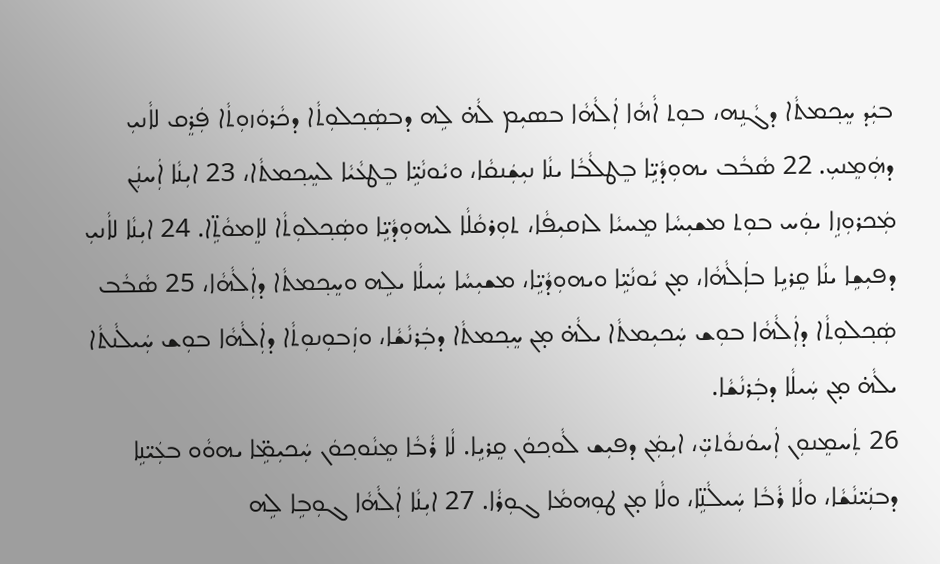ܒܝܲܕ ܚܸܟ݂ܡܬܵ‌ܐ ܕܓܵܢܹܗ، ܒܘܼܬ ܐܵܗܵܐ ܐܲܠܵܗܵܐ ܒܣܝܼܡ ܠܵܗ̇ ܠܹܗ ܕܒܣܲܟ݂ܠܘܼܬܵ‌ܐ ܕܟܵܪܘܿܙܘܼܬܵ‌ܐ ܦܲܪܸܩ ܠܐܵܢܝܼ ܕܗܲܡܸܢܝܼ. 22 ܣܵܒܵܒ ܝܗܘܼܕܵܝܹ̈ܐ ܒܸܛܠܵܒܵܐ ܝܢܵܐ ܢܝܼܫܲܢܩܵܐ، ܘܝܵܘܢܵܝܹ̈ܐ ܒܸܛܥܵܝܵܐ ܠܚܸܟ݂ܡܬܵ‌ܐ، 23 ܐܝܼܢܵܐ ܐܲܚܢܲܢ ܡܲܟܪܘܼܙܹܐ ܝܘܲܚ ܒܘܼܬ ܡܫܝܼܚܵܐ ܡܸܚܝܵܐ ܠܙܩܝܼܦܵܐ، ܬܘܼܪܩܵܠܵܐ ܠܝܗܘܼܕܵܝܹ̈ܐ ܘܣܲܟ݂ܠܘܼܬܵ‌ܐ ܠܐܸܡܘܵܬܹ̈‌ܐ. 24 ܐܝܼܢܵܐ ܠܐܵܢܝܼ ܕܦܝܼܫܹܐ ܝܢܵܐ ܩܸܪܝܹܐ ܒܐܲܠܵܗܵܐ، ܡ̣ܢ ܝܵܘܢܵܝܹ̈ܐ ܘܝܗܘܼܕܵܝܹ̈ܐ، ܡܫܝܼܚܵܐ ܚܲܝܠܵܐ ܝܠܹܗ ܘܚܸܟ݂ܡܬܵ‌ܐ ܕܐܲܠܵܗܵܐ، 25 ܣܵܒܵܒ ܣܲܟ݂ܠܘܼܬܵ‌ܐ ܕܐܲܠܵܗܵܐ ܒܘܼܫ ܚܲܟܝܼܡܬܵ‌ܐ ܝܠܵܗ̇ ܡ̣ܢ ܚܸܟ݂ܡܬܵ‌ܐ ܕܒܲܪܢܵܫܵܐ، ܘܙܲܒܘܼܢܘܼܬܵ‌ܐ ܕܐܲܠܵܗܵܐ ܒܘܼܫ ܚܲܝܠܵܢܬܵ‌ܐ ܝܠܵܗ̇ ܡ̣ܢ ܚܲܝܠܵܐ ܕܒܲܪܢܵܫܵܐ.
26 ܬܲܚܡܸܢܘܼܢ ܐܲܚܘܿܢܘܵܬ‌ܝܼ̈، ܐܝܼܡܲܢ ܕܦܝܼܫ ܠܵܘܟ݂ܘܿܢ ܩܸܪܝܹܐ. ܠܵܐ ܪܵܒܵܐ ܡܸܢܵܘܟ݂ܘܿܢ ܚܲܟܝܼܡܹ̈ܐ ܝܗܘܵܘ ܒܥܲܝ̈ܢܹܐ ܕܒܢܲܝ̈ܢܵܫܵܐ، ܘܠܵܐ ܪܵܒܵܐ ܚܲܝܠܵܢܹ̈ܐ، ܘܠܵܐ ܡ̣ܢ ܛܘܼܗܡܵܐ ܓܘܼܪܵܐ. 27 ܐܝܼܢܵܐ ܐܲܠܵܗܵܐ ܓܘܼܒܹܐ ܠܹܗ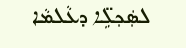ܠܣܲܟ݂ܠܹ̈ܐ ܕܥܵܠܡܵܐ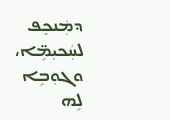ܕܡܲܢܟܸܦ ܠܚܲܟܝܼܡܹ̈ܐ، ܘܓܘܼܒܹܐ ܠܹܗ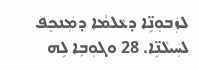ܠܙܲܒܘܼܢܹ̈ܐ ܕܥܵܠܡܵܐ ܕܡܲܢܟܸܦ ܠܚܲܝܠܵܢܹ̈ܐ. 28 ܘܓܘܼܒܹܐ ܠܹܗ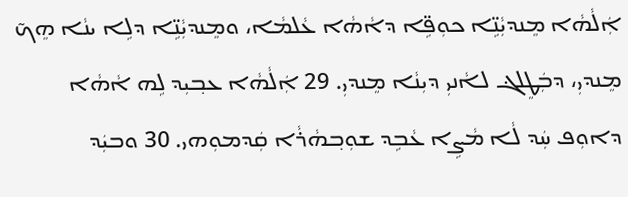ܐܲܠܵܗܵܐ ܡܸܢܕܝܼܵܢܹ̈ܐ ܟܘܼܦܹ̈ܐ ܕܐܵܗܵܐ ܥܵܠܡܵܐ، ܘܡܸܢܕܝܼܵܢܹ̈ܐ ܕܠܹܐ ܝܢܵܐ ܗܸܟ̃ ܡܸܢܕܝܼ، ܕܒܲܛܸܠܔ ܠܐܵܢܝܼ ܕܝܼܢܵܐ ܡܸܢܕܝܼ. 29 ܐܲܠܵܗܵܐ ܥܒ݂ܝܼܕ ܠܹܗ ܐܵܗܵܐ ܕܐܘܼܦ ܚܲܕ ܠܵܐ ܡܵܨܹܐ ܥܵܒܹܕ ܫܘܼܒ݂ܗܵܪܵܐ ܩܲܕܡܘܼܗ‌ܝ. 30 ܘܒܝܲܕ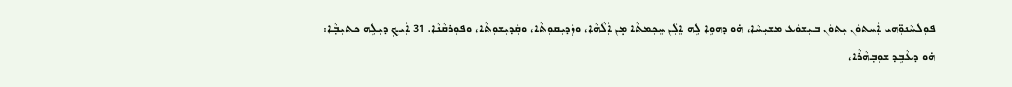ܦܘܼܠܚܵܢܘܼ̈ܗ‌ܝ ܐܲܚܬܘܿܢ ܝܼܬܘܿܢ ܒܝܼܫܘܿܥ ܡܫܝܼܚܵܐ، ܗ̇ܘ ܕܗܘܹܐ ܠܹܗ ܐܸܠܲܢ ܚܸܟ݂ܡܬܵ‌ܐ ܡ̣ܢ ܐܲܠܵܗܵܐ، ܘܙܲܕܝܼܩܘܼܬܵ‌ܐ، ܘܩܲܕܝܼܫܘܼܬܵ‌ܐ، ܘܦܘܼܪܩܵܢܵܐ. 31 ܐܲܝܟ݂ ܕܝܼܠܹܗ ܟܬܝܼܒ݂ܵܐ:
ܗ̇ܘ ܕܥܵܒܹܕ ܫܘܼܒ݂ܗܵܪܵܐ،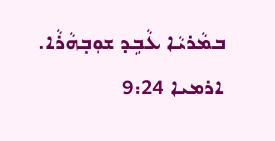ܒܡܵܪܝܵܐ ܥܵܒܹܕ ܫܘܼܒ݂ܗܵܪܵܐ. ܐܪܡܝܐ 9:24